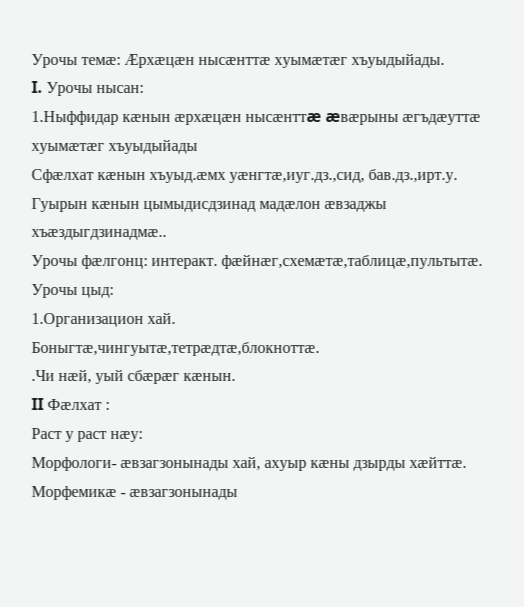Урочы темæ: Æрхæцæн нысæнттæ хуымæтæг хъуыдыйады.
I. Урочы нысан:
1.Ныффидар кæнын æрхæцæн нысæнттæ æвæрыны æгъдæуттæ хуымæтæг хъуыдыйады
Сфæлхат кæнын хъуыд.æмх уæнгтæ,иуг.дз.,сид, бав.дз.,ирт.у.
Гуырын кæнын цымыдисдзинад мадæлон æвзаджы хъæздыгдзинадмæ..
Урочы фæлгонц: интеракт. фæйнæг,схемæтæ,таблицæ,пультытæ.
Урочы цыд:
1.Организацион хай.
Боныгтæ,чингуытæ,тетрæдтæ,блокноттæ.
.Чи нæй, уый сбæрæг кæнын.
II Фæлхат :
Раст у раст нæу:
Морфологи- æвзагзонынады хай, ахуыр кæны дзырды хæйттæ.
Морфемикæ - æвзагзонынады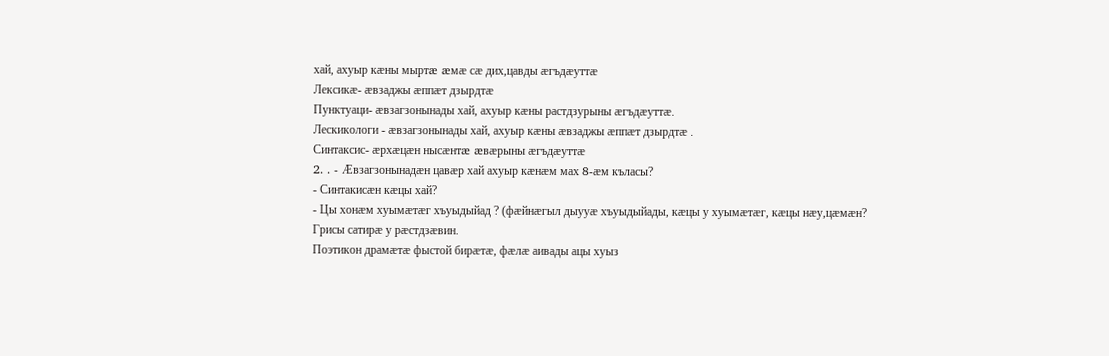хай, ахуыр кæны мыртæ æмæ сæ дих,цавды æгъдæуттæ
Лексикæ- æвзаджы æппæт дзырдтæ
Пунктуаци- æвзагзонынады хай, ахуыр кæны растдзурыны æгъдæуттæ.
Лескикологи - æвзагзонынады хай, ахуыр кæны æвзаджы æппæт дзырдтæ .
Синтаксис- æрхæцæн нысæнтæ æвæрыны æгъдæуттæ
2. . - Æвзагзонынадæн цавæр хай ахуыр кæнæм мах 8-æм къласы?
- Синтакисæн кæцы хай?
- Цы хонæм хуымæтæг хъуыдыйад ? (фæйнæгыл дыууæ хъуыдыйады, кæцы у хуымæтæг, кæцы нæу,цæмæн?
Грисы сатирæ у рæстдзæвин.
Поэтикон драмæтæ фыстой бирæтæ, фæлæ аивады ацы хуыз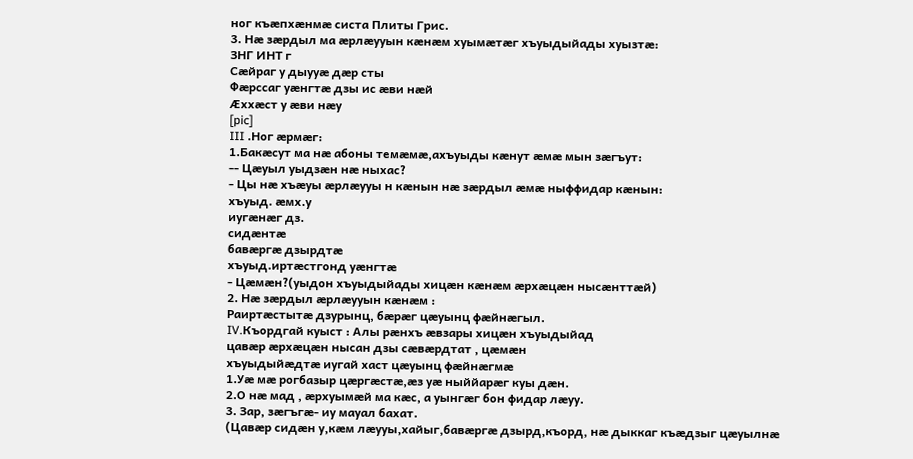ног къæпхæнмæ систа Плиты Грис.
3. Нæ зæрдыл ма æрлæууын кæнæм хуымæтæг хъуыдыйады хуызтæ:
ЗНГ ИНТ г
Сæйраг у дыууæ дæр сты
Фæрссаг уæнгтæ дзы ис æви нæй
Æххæст у æви нæу
[pic]
III .Ног æрмæг:
1.Бакæсут ма нæ абоны темæмæ,ахъуыды кæнут æмæ мын зæгъут:
-- Цæуыл уыдзæн нæ ныхас?
- Цы нæ хъæуы æрлæууы н кæнын нæ зæрдыл æмæ ныффидар кæнын:
хъуыд. æмх.у
иугæнæг дз.
сидæнтæ
бавæргæ дзырдтæ
хъуыд.иртæстгонд уæнгтæ
- Цæмæн?(уыдон хъуыдыйады хицæн кæнæм æрхæцæн нысæнттæй)
2. Нæ зæрдыл æрлæууын кæнæм :
Раиртæстытæ дзурынц, бæрæг цæуынц фæйнæгыл.
IV.Къордгай куыст : Алы рæнхъ æвзары хицæн хъуыдыйад
цавæр æрхæцæн нысан дзы сæвæрдтат , цæмæн
хъуыдыйæдтæ иугай хаст цæуынц фæйнæгмæ
1.Уæ мæ рогбазыр цæргæстæ,æз уæ ныййарæг куы дæн.
2.О нæ мад , æрхуымæй ма кæс, а уынгæг бон фидар лæуу.
3. Зар, зæгъгæ- иу мауал бахат.
(Цавæр сидæн у,кæм лæууы,хайыг,бавæргæ дзырд,къорд, нæ дыккаг къæдзыг цæуылнæ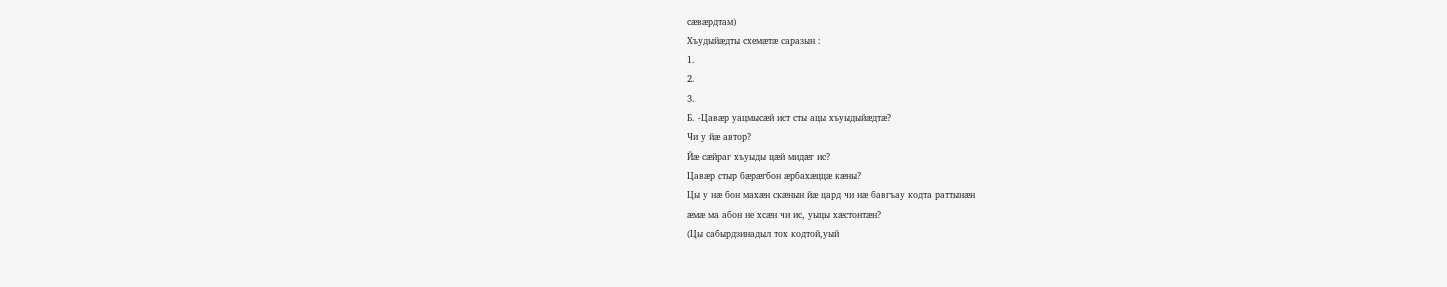сæвæрдтам)
Хъудыйæдты схемæтæ саразын :
1.
2.
3.
Б. -Цавæр уацмысæй ист сты ацы хъуыдыйæдтæ?
Чи у йæ автор?
Йæ сæйраг хъуыды цæй мидæг ис?
Цавæр стыр бæрæгбон æрбахæццæ кæны?
Цы у нæ бон махæн скæнын йæ цард чи нæ бавгъау кодта раттынæн
æмæ ма абон не хсæн чи ис, уыцы хæстонтæн?
(Цы сабырдзинадыл тох кодтой,уый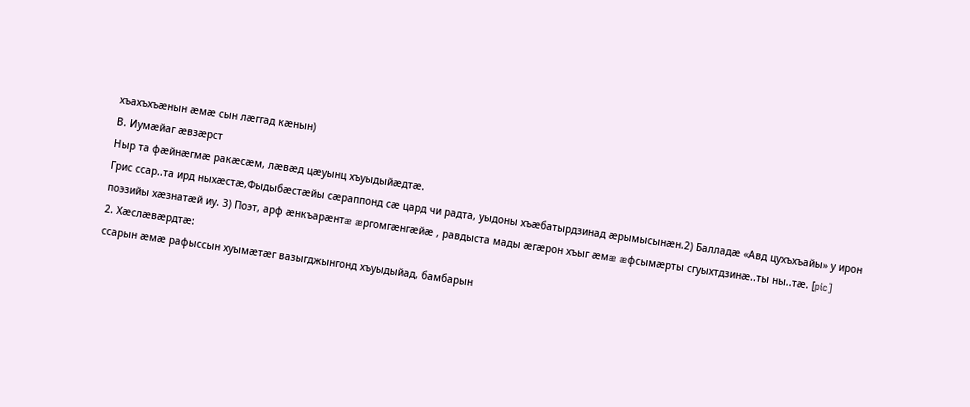хъахъхъæнын æмæ сын лæггад кæнын)
В. Иумæйаг æвзæрст
Ныр та фæйнæгмæ ракæсæм, лæвæд цæуынц хъуыдыйæдтæ.
Грис ссар..та ирд ныхæстæ,Фыдыбæстæйы сæраппонд сæ цард чи радта, уыдоны хъæбатырдзинад æрымысынæн.2) Балладæ «Авд цухъхъайы» у ирон поэзийы хæзнатæй иу. 3) Поэт, арф æнкъарæнтæ æргомгæнгæйæ , равдыста мады æгæрон хъыг æмæ æфсымæрты сгуыхтдзинæ..ты ны..тæ. [pic]
2. Хæслæвæрдтæ:
ссарын æмæ рафыссын хуымæтæг вазыгджынгонд хъуыдыйад, бамбарын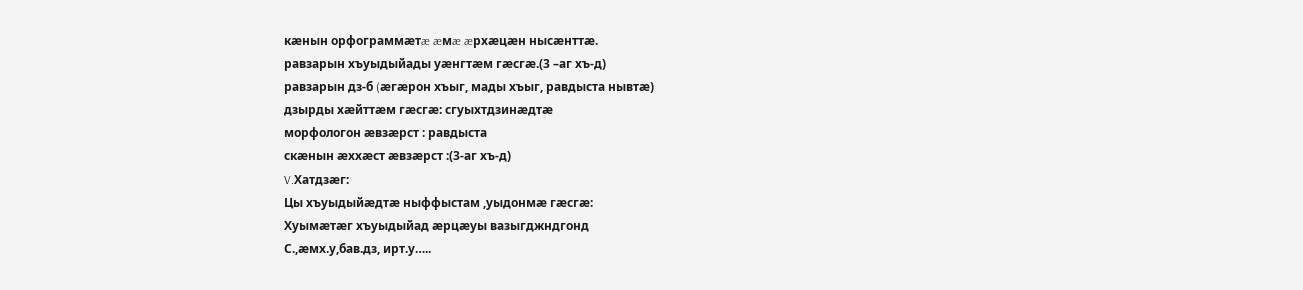кæнын орфограммæтæ æмæ æрхæцæн нысæнттæ.
равзарын хъуыдыйады уæнгтæм гæсгæ.(3 –аг хъ-д)
равзарын дз-б (æгæрон хъыг, мады хъыг, равдыста нывтæ)
дзырды хæйттæм гæсгæ: сгуыхтдзинæдтæ
морфологон æвзæрст : равдыста
скæнын æххæст æвзæрст :(3-аг хъ-д)
V.Хатдзæг:
Цы хъуыдыйæдтæ ныффыстам ,уыдонмæ гæсгæ:
Хуымæтæг хъуыдыйад æрцæуы вазыгджндгонд
С.,æмх.у,бав.дз, ирт.у…..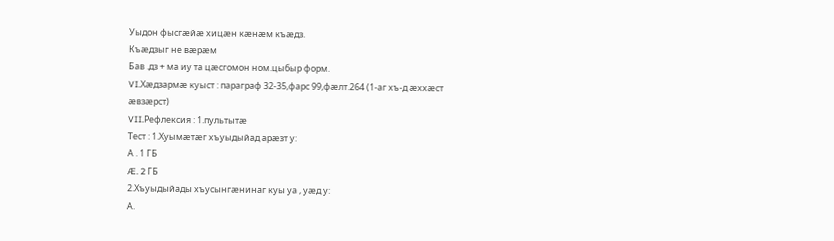Уыдон фысгæйæ хицæн кæнæм къæдз.
Къæдзыг не вæрæм
Бав .дз + ма иу та цæсгомон ном.цыбыр форм.
VI.Хæдзармæ куыст : параграф 32-35,фарс 99,фæлт.264 (1-аг хъ-д æххæст æвзæрст)
VII.Рефлексия : 1.пультытæ
Тест : 1.Хуымæтæг хъуыдыйад арæзт у:
А . 1 ГБ
Æ. 2 ГБ
2.Хъуыдыйады хъусынгæнинаг куы уа , уæд у:
А.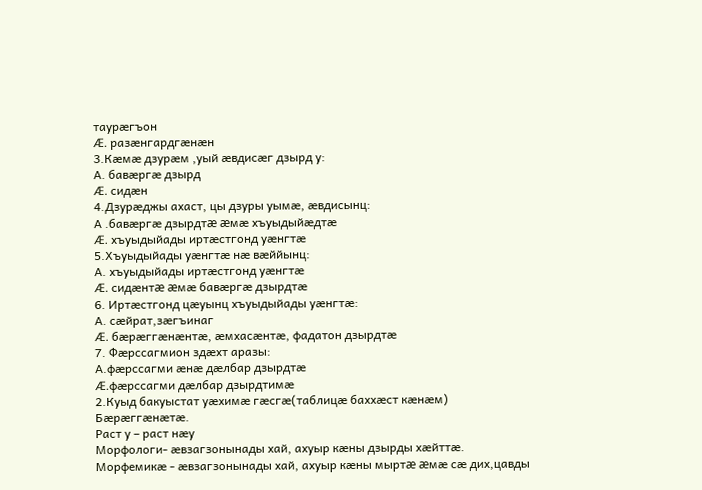таурæгъон
Æ. разæнгардгæнæн
3.Кæмæ дзурæм ,уый æвдисæг дзырд у:
А. бавæргæ дзырд
Æ. сидæн
4.Дзурæджы ахаст, цы дзуры уымæ, æвдисынц:
А .бавæргæ дзырдтæ æмæ хъуыдыйæдтæ
Æ. хъуыдыйады иртæстгонд уæнгтæ
5.Хъуыдыйады уæнгтæ нæ вæййынц:
А. хъуыдыйады иртæстгонд уæнгтæ
Æ. сидæнтæ æмæ бавæргæ дзырдтæ
6. Иртæстгонд цæуынц хъуыдыйады уæнгтæ:
А. сæйрат,зæгъинаг
Æ. бæрæггæнæнтæ, æмхасæнтæ, фадатон дзырдтæ
7. Фæрссагмион здæхт аразы:
А.фæрссагми æнæ дæлбар дзырдтæ
Æ.фæрссагми дæлбар дзырдтимæ
2.Куыд бакуыстат уæхимæ гæсгæ(таблицæ баххæст кæнæм) Бæрæггæнæтæ.
Раст у – раст нæу
Морфологи- æвзагзонынады хай, ахуыр кæны дзырды хæйттæ.
Морфемикæ - æвзагзонынады хай, ахуыр кæны мыртæ æмæ сæ дих,цавды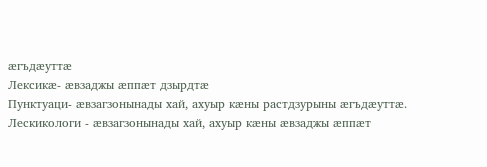æгъдæуттæ
Лексикæ- æвзаджы æппæт дзырдтæ
Пунктуаци- æвзагзонынады хай, ахуыр кæны растдзурыны æгъдæуттæ.
Лескикологи - æвзагзонынады хай, ахуыр кæны æвзаджы æппæт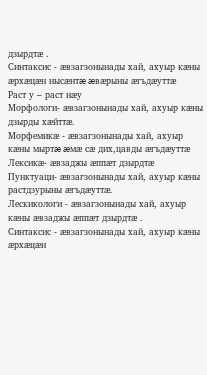дзырдтæ .
Синтаксис - æвзагзонынады хай, ахуыр кæны æрхæцæн нысæнтæ æвæрыны æгъдæуттæ
Раст у – раст нæу
Морфологи- æвзагзонынады хай, ахуыр кæны дзырды хæйттæ.
Морфемикæ - æвзагзонынады хай, ахуыр кæны мыртæ æмæ сæ дих,цавды æгъдæуттæ
Лексикæ- æвзаджы æппæт дзырдтæ
Пунктуаци- æвзагзонынады хай, ахуыр кæны растдзурыны æгъдæуттæ.
Лескикологи - æвзагзонынады хай, ахуыр кæны æвзаджы æппæт дзырдтæ .
Синтаксис - æвзагзонынады хай, ахуыр кæны æрхæцæн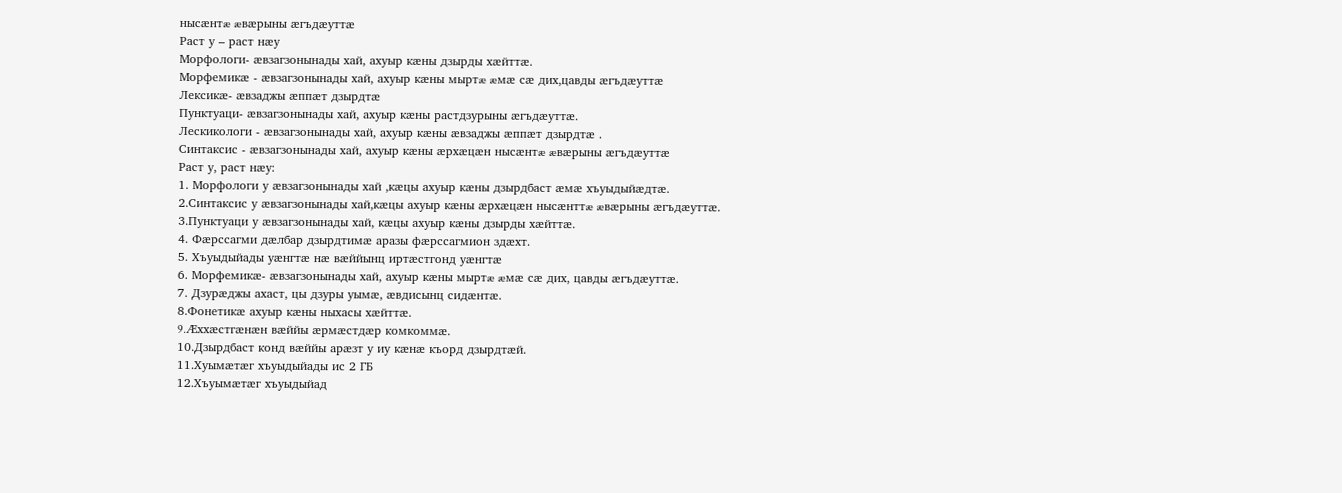нысæнтæ æвæрыны æгъдæуттæ
Раст у – раст нæу
Морфологи- æвзагзонынады хай, ахуыр кæны дзырды хæйттæ.
Морфемикæ - æвзагзонынады хай, ахуыр кæны мыртæ æмæ сæ дих,цавды æгъдæуттæ
Лексикæ- æвзаджы æппæт дзырдтæ
Пунктуаци- æвзагзонынады хай, ахуыр кæны растдзурыны æгъдæуттæ.
Лескикологи - æвзагзонынады хай, ахуыр кæны æвзаджы æппæт дзырдтæ .
Синтаксис - æвзагзонынады хай, ахуыр кæны æрхæцæн нысæнтæ æвæрыны æгъдæуттæ
Раст у, раст нæу:
1. Морфологи у æвзагзонынады хай ,кæцы ахуыр кæны дзырдбаст æмæ хъуыдыйæдтæ.
2.Синтаксис у æвзагзонынады хай,кæцы ахуыр кæны æрхæцæн нысæнттæ æвæрыны æгъдæуттæ.
3.Пунктуаци у æвзагзонынады хай, кæцы ахуыр кæны дзырды хæйттæ.
4. Фæрссагми дæлбар дзырдтимæ аразы фæрссагмион здæхт.
5. Хъуыдыйады уæнгтæ нæ вæййынц иртæстгонд уæнгтæ
6. Морфемикæ- æвзагзонынады хай, ахуыр кæны мыртæ æмæ сæ дих, цавды æгъдæуттæ.
7. Дзурæджы ахаст, цы дзуры уымæ, æвдисынц сидæнтæ.
8.Фонетикæ ахуыр кæны ныхасы хæйттæ.
9.Æххæстгæнæн вæййы æрмæстдæр комкоммæ.
10.Дзырдбаст конд вæййы арæзт у иу кæнæ къорд дзырдтæй.
11.Хуымæтæг хъуыдыйады ис 2 ГБ
12.Хъуымæтæг хъуыдыйад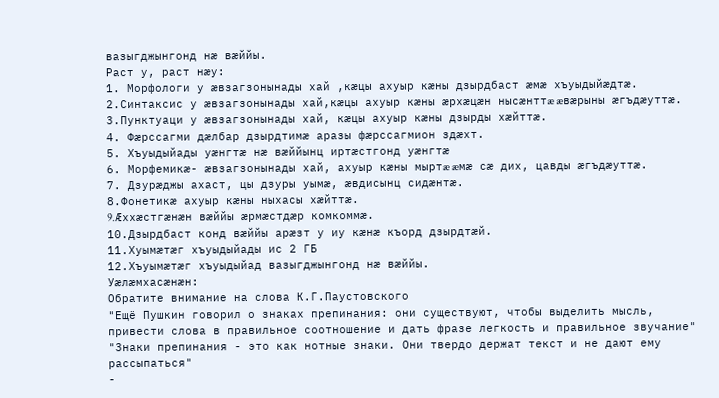вазыгджынгонд нæ вæййы.
Раст у, раст нæу:
1. Морфологи у æвзагзонынады хай ,кæцы ахуыр кæны дзырдбаст æмæ хъуыдыйæдтæ.
2.Синтаксис у æвзагзонынады хай,кæцы ахуыр кæны æрхæцæн нысæнттæ æвæрыны æгъдæуттæ.
3.Пунктуаци у æвзагзонынады хай, кæцы ахуыр кæны дзырды хæйттæ.
4. Фæрссагми дæлбар дзырдтимæ аразы фæрссагмион здæхт.
5. Хъуыдыйады уæнгтæ нæ вæййынц иртæстгонд уæнгтæ
6. Морфемикæ- æвзагзонынады хай, ахуыр кæны мыртæ æмæ сæ дих, цавды æгъдæуттæ.
7. Дзурæджы ахаст, цы дзуры уымæ, æвдисынц сидæнтæ.
8.Фонетикæ ахуыр кæны ныхасы хæйттæ.
9.Æххæстгæнæн вæййы æрмæстдæр комкоммæ.
10.Дзырдбаст конд вæййы арæзт у иу кæнæ къорд дзырдтæй.
11.Хуымæтæг хъуыдыйады ис 2 ГБ
12.Хъуымæтæг хъуыдыйад вазыгджынгонд нæ вæййы.
Уæлæмхасæнæн:
Обратите внимание на слова К.Г.Паустовского
"Ещё Пушкин говорил о знаках препинания: они существуют, чтобы выделить мысль, привести слова в правильное соотношение и дать фразе легкость и правильное звучание"
"Знаки препинания - это как нотные знаки. Они твердо держат текст и не дают ему рассыпаться"
-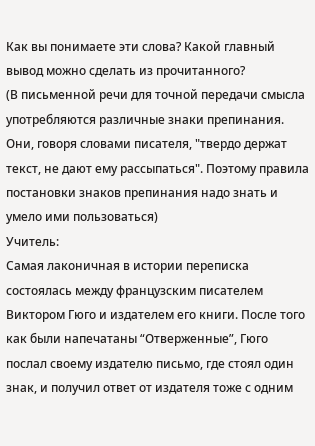Как вы понимаете эти слова? Какой главный вывод можно сделать из прочитанного?
(В письменной речи для точной передачи смысла употребляются различные знаки препинания. Они, говоря словами писателя, "твердо держат текст, не дают ему рассыпаться". Поэтому правила постановки знаков препинания надо знать и умело ими пользоваться)
Учитель:
Самая лаконичная в истории переписка состоялась между французским писателем Виктором Гюго и издателем его книги. После того как были напечатаны “Отверженные”, Гюго послал своему издателю письмо, где стоял один знак, и получил ответ от издателя тоже с одним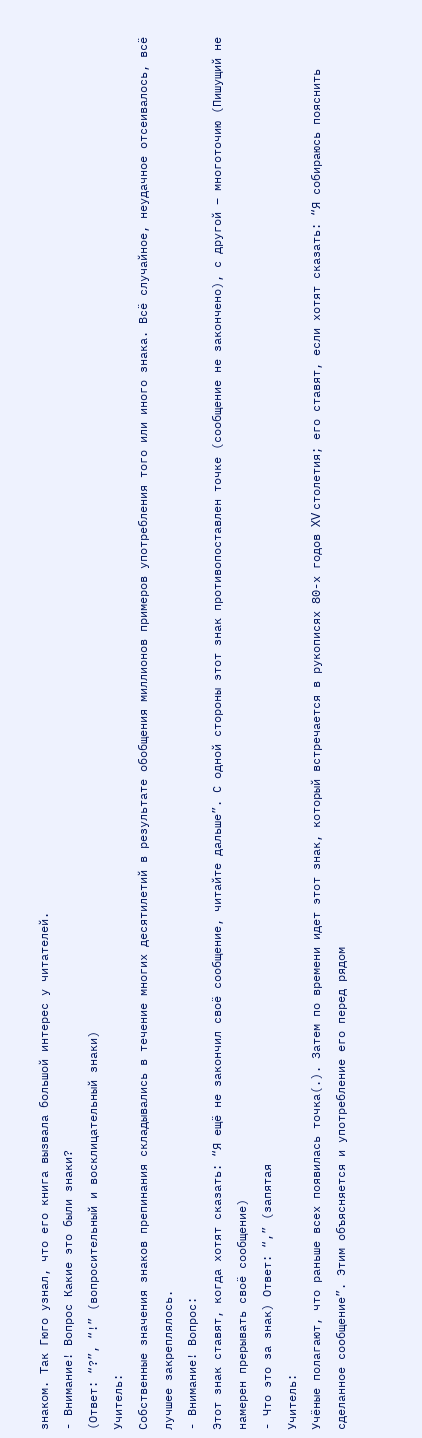знаком. Так Гюго узнал, что его книга вызвала большой интерес у читателей.
- Внимание! Вопрос Какие это были знаки?
(Ответ: “?”, “!” (вопросительный и восклицательный знаки)
Учитель:
Собственные значения знаков препинания складывались в течение многих десятилетий в результате обобщения миллионов примеров употребления того или иного знака. Всё случайное, неудачное отсеивалось, всё лучшее закреплялось.
- Внимание! Вопрос:
Этот знак ставят, когда хотят сказать: “Я ещё не закончил своё сообщение, читайте дальше”. С одной стороны этот знак противопоставлен точке (сообщение не закончено), с другой – многоточию (Пишущий не намерен прерывать своё сообщение)
- Что это за знак) Ответ: “,” (запятая
Учитель:
Учёные полагают, что раньше всех появилась точка(.). Затем по времени идет этот знак, который встречается в рукописях 80-х годов XV столетия; его ставят, если хотят сказать: “Я собираюсь пояснить сделанное сообщение”. Этим объясняется и употребление его перед рядом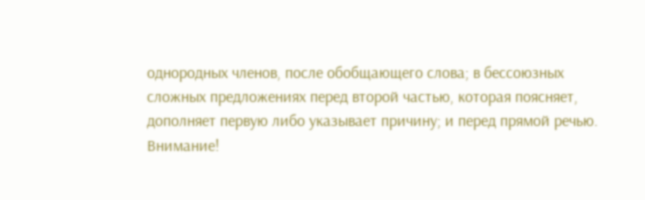однородных членов, после обобщающего слова; в бессоюзных сложных предложениях перед второй частью, которая поясняет, дополняет первую либо указывает причину; и перед прямой речью.
Внимание!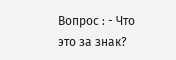Вопрос : - Что это за знак?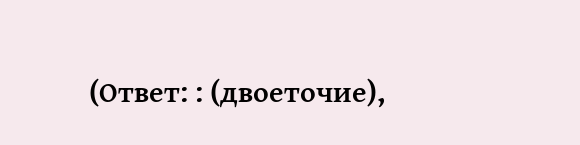(Ответ: : (двоеточие),